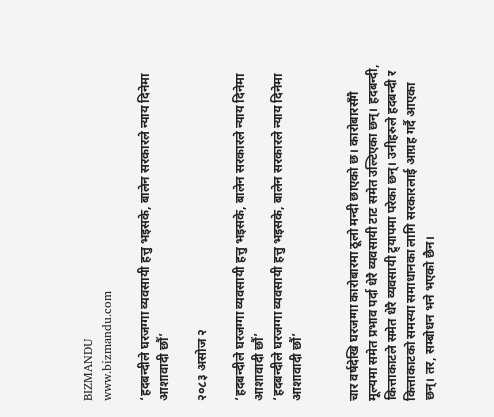BIZMANDU
www.bizmandu.com

‘हदबन्दीले घरजग्गा व्यवसायी हत्तु भइसके, बालेन सरकारले न्याय दिनेमा आशावादी छौं’

२०८३ असोज २

‘हदबन्दीले घरजग्गा व्यवसायी हत्तु भइसके, बालेन सरकारले न्याय दिनेमा आशावादी छौं’
‘हदबन्दीले घरजग्गा व्यवसायी हत्तु भइसके, बालेन सरकारले न्याय दिनेमा आशावादी छौं’


चार वर्षदेखि घरजग्गा कारोबारमा ठूलो मन्दी छाएको छ। कारोबारसँगै मूल्यमा समेत प्रभाव पर्दा धेरै व्यवसायी टाट समेत उल्टिएका छन्। हदबन्दी, कित्ताकाटले समेत धेरै व्यवसायी ट्र्यापमा परेका छन्। उनीहरुले हदबन्दी र कित्ताकाटको समस्या समाधानका लागि सरकारलाई आग्रह गर्दै आएका छन्। तर, सम्बोधन भने भएको छैन।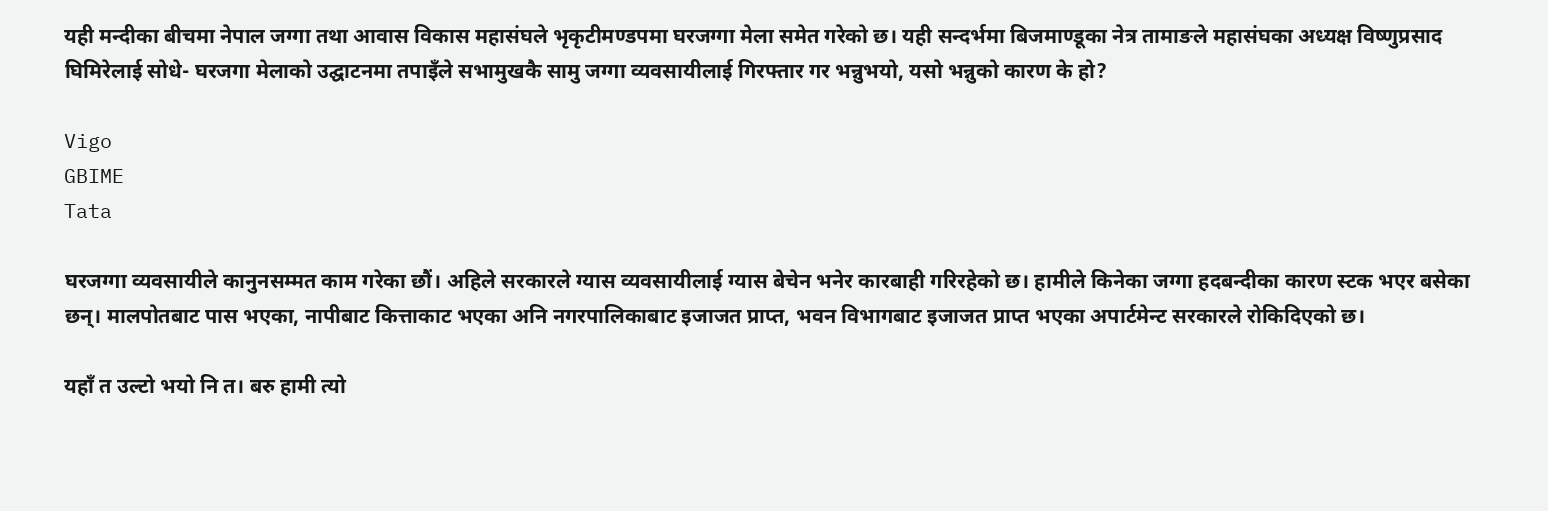यही मन्दीका बीचमा नेपाल जग्गा तथा आवास विकास महासंघले भृकृटीमण्डपमा घरजग्गा मेला समेत गरेको छ। यही सन्दर्भमा बिजमाण्डूका नेत्र तामाङले महासंघका अध्यक्ष विष्णुप्रसाद घिमिरेलाई सोधे- घरजगा मेलाको उद्घाटनमा तपाइँले सभामुखकै सामु जग्गा व्यवसायीलाई गिरफ्तार गर भन्नुभयो, यसो भन्नुको कारण के हो?

Vigo
GBIME
Tata

घरजग्गा व्यवसायीले कानुनसम्मत काम गरेका छौं। अहिले सरकारले ग्यास व्यवसायीलाई ग्यास बेचेन भनेर कारबाही गरिरहेको छ। हामीले किनेका जग्गा हदबन्दीका कारण स्टक भएर बसेका छन्। मालपोतबाट पास भएका, नापीबाट कित्ताकाट भएका अनि नगरपालिकाबाट इजाजत प्राप्त, भवन विभागबाट इजाजत प्राप्त भएका अपार्टमेन्ट सरकारले रोकिदिएको छ।

यहाँ त उल्टो भयो नि त। बरु हामी त्यो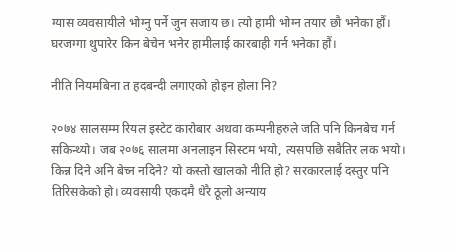ग्यास व्यवसायीले भोग्नु पर्ने जुन सजाय छ। त्यो हामी भोग्न तयार छौ भनेका हौं। घरजग्गा थुपारेर किन बेचेन भनेर हामीलाई कारबाही गर्न भनेका हौं।

नीति नियमबिना त हदबन्दी लगाएको होइन होला नि?

२०७४ सालसम्म रियल इस्टेट कारोबार अथवा कम्पनीहरुले जति पनि किनबेच गर्न सकिन्थ्यो। जब २०७६ सालमा अनलाइन सिस्टम भयो, त्यसपछि सबैतिर लक भयो। किन्न दिने अनि बेच्न नदिने? यो कस्तो खालको नीति हो? सरकारलाई दस्तुर पनि तिरिसकेको हो। व्यवसायी एकदमै धेरै ठूलो अन्याय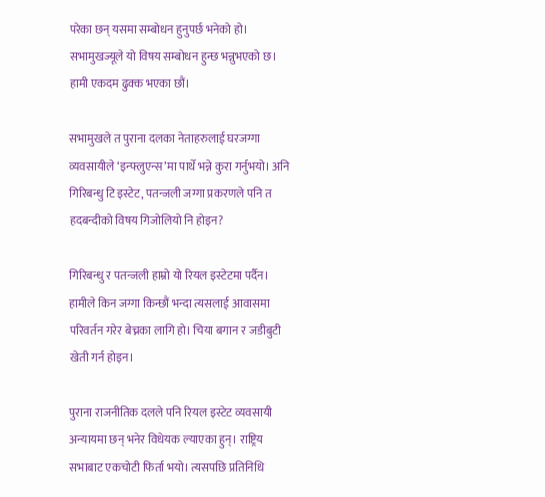परेका छन् यसमा सम्बोधन हुनुपर्छ भनेको हो। सभामुखज्यूले यो विषय सम्बोधन हुन्छ भन्नुभएको छ। हामी एकदम ढुक्क भएका छौं।

सभामुखले त पुराना दलका नेताहरुलाई घरजग्गा व्यवसायीले ‘इन्फ्लुएन्स’मा पार्थे भन्ने कुरा गर्नुभयो। अनि गिरिबन्धु टि इस्टेट, पतन्जली जग्गा प्रकरणले पनि त हदबन्दीको विषय गिजोलियो नि होइन?

गिरिबन्धु र पतन्जली हाम्रो यो रियल इस्टेटमा पर्दैन। हामीले किन जग्गा किन्छौं भन्दा त्यसलाई आवासमा परिवर्तन गरेर बेच्नका लागि हो। चिया बगान र जडीबुटी खेती गर्न होइन।

पुराना राजनीतिक दलले पनि रियल इस्टेट व्यवसायी अन्यायमा छन् भनेर विधेयक ल्याएका हुन्। राष्ट्रिय सभाबाट एकचोटी फिर्ता भयो। त्यसपछि प्रतिनिधि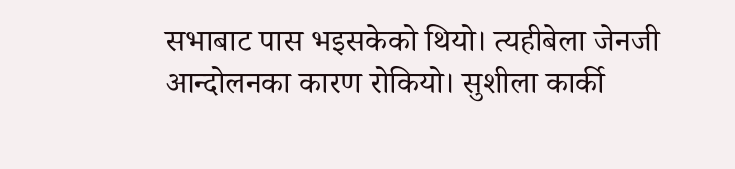सभाबाट पास भइसकेको थियो। त्यहीबेला जेनजी आन्दोलनका कारण रोकियो। सुशीला कार्की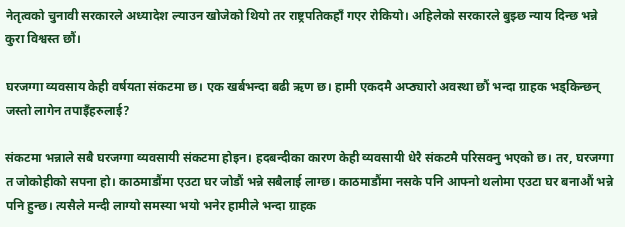नेतृत्वको चुनावी सरकारले अध्यादेश ल्याउन खोजेको थियो तर राष्ट्रपतिकहाँ गएर रोकियो। अहिलेको सरकारले बुझ्छ न्याय दिन्छ भन्ने कुरा विश्वस्त छौं।

घरजग्गा व्यवसाय केही वर्षयता संकटमा छ। एक खर्बभन्दा बढी ऋण छ। हामी एकदमै अप्ठ्यारो अवस्था छौं भन्दा ग्राहक भड्किन्छन् जस्तो लागेन तपाइँहरुलाई?

संकटमा भन्नाले सबै घरजग्गा व्यवसायी संकटमा होइन। हदबन्दीका कारण केही व्यवसायी धेरै संकटमै परिसक्नु भएको छ। तर, घरजग्गा त जोकोहीको सपना हो। काठमाडौंमा एउटा घर जोडौं भन्ने सबैलाई लाग्छ। काठमाडौंमा नसके पनि आफ्नो थलोमा एउटा घर बनाऔं भन्ने पनि हुन्छ। त्यसैले मन्दी लाग्यो समस्या भयो भनेर हामीले भन्दा ग्राहक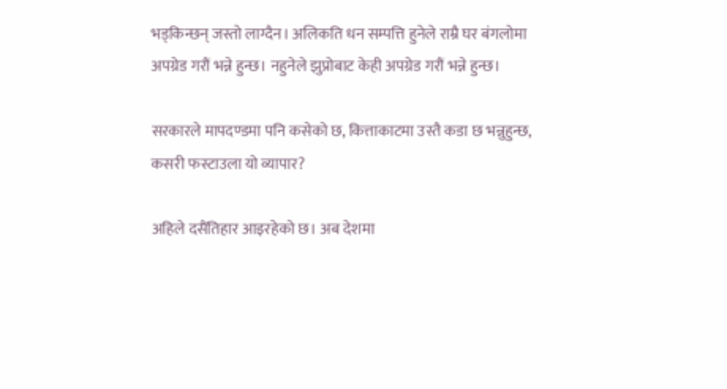भड्किन्छन् जस्तो लाग्दैन। अलिकति धन सम्पत्ति हुनेले राम्रै घर बंगलोमा अपग्रेड गरौं भन्ने हुन्छ। नहुनेले झुप्रोबाट केही अपग्रेड गरौं भन्ने हुन्छ।

सरकारले मापदण्डमा पनि कसेको छ, कित्ताकाटमा उस्तै कडा छ भन्नुहुन्छ, कसरी फस्टाउला यो व्यापार?

अहिले दसैंतिहार आइरहेको छ। अब देशमा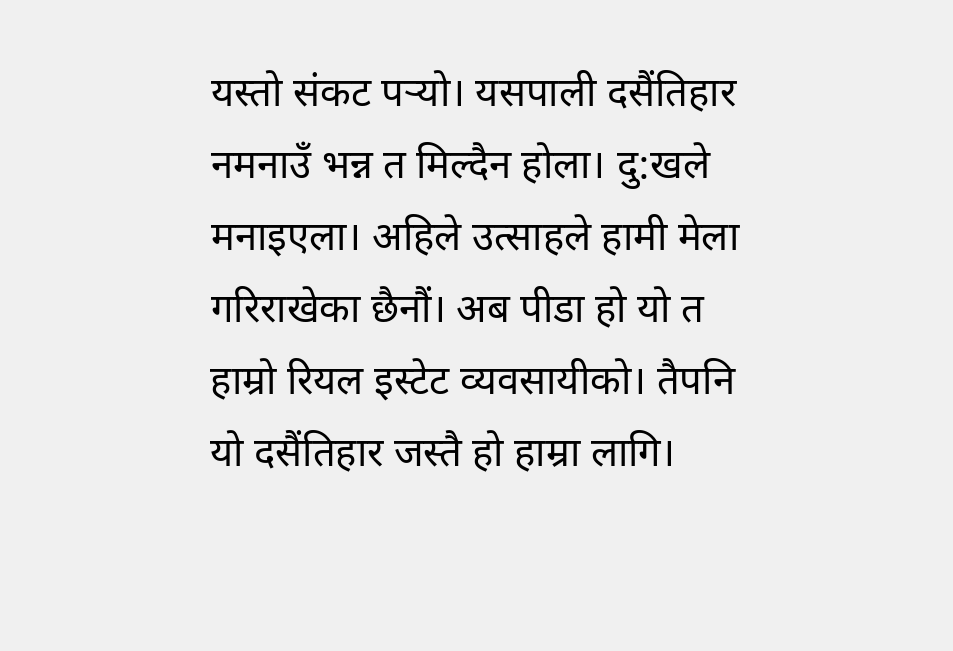यस्तो संकट पर्‍यो। यसपाली दसैंतिहार नमनाउँ भन्न त मिल्दैन होला। दु:खले मनाइएला। अहिले उत्साहले हामी मेला गरिराखेका छैनौं। अब पीडा हो यो त हाम्रो रियल इस्टेट व्यवसायीको। तैपनि यो दसैंतिहार जस्तै हो हाम्रा लागि।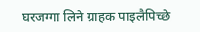घरजग्गा लिने ग्राहक पाइलैपिच्छे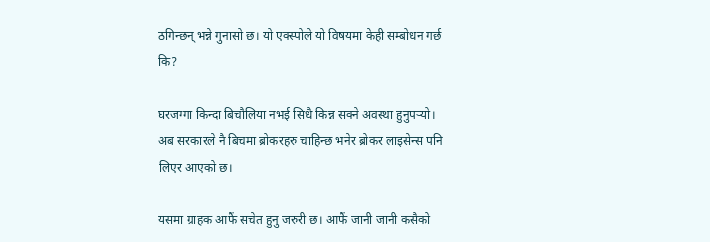ठगिन्छन् भन्ने गुनासो छ। यो एक्स्पोले यो विषयमा केही सम्बोधन गर्छ कि?

घरजग्गा किन्दा बिचौलिया नभई सिधै किन्न सक्ने अवस्था हुनुपर्‍यो। अब सरकारले नै बिचमा ब्रोकरहरु चाहिन्छ भनेर ब्रोकर लाइसेन्स पनि लिएर आएको छ।

यसमा ग्राहक आफैं सचेत हुनु जरुरी छ। आफैं जानी जानी कसैको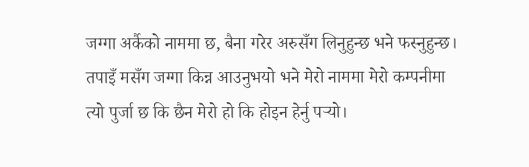जग्गा अर्कैको नाममा छ, बैना गरेर अरुसँग लिनुहुन्छ भने फस्नुहुन्छ। तपाइँ मसँग जग्गा किन्न आउनुभयो भने मेरो नाममा मेरो कम्पनीमा त्यो पुर्जा छ कि छैन मेरो हो कि होइन हेर्नु पर्‍यो।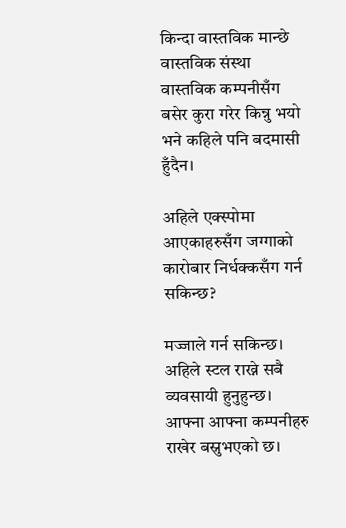किन्दा वास्तविक मान्छे वास्तविक संस्था वास्तविक कम्पनीसँग बसेर कुरा गरेर किन्नु भयो भने कहिले पनि बदमासी हुँदैन।

अहिले एक्स्पोमा आएकाहरुसँग जग्गाको कारोबार निर्धक्कसँग गर्न सकिन्छ?

मज्जाले गर्न सकिन्छ। अहिले स्टल राख्ने सबै व्यवसायी हुनुहुन्छ। आफ्ना आफ्ना कम्पनीहरु राखेर बस्नुभएको छ।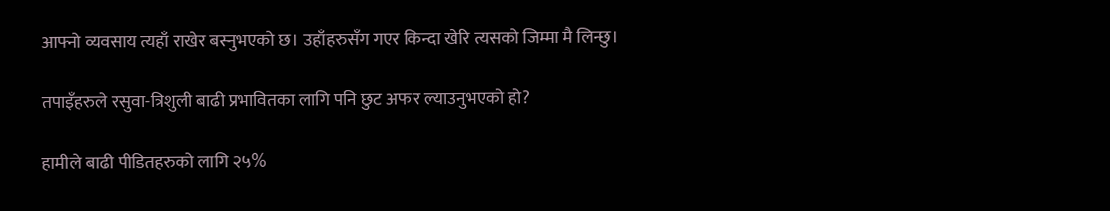आफ्नो व्यवसाय त्यहाँ राखेर बस्नुभएको छ। उहाँहरुसँग गएर किन्दा खेरि त्यसको जिम्मा मै लिन्छु।

तपाइँहरुले रसुवा-त्रिशुली बाढी प्रभावितका लागि पनि छुट अफर ल्याउनुभएको हो?

हामीले बाढी पीडितहरुको लागि २५%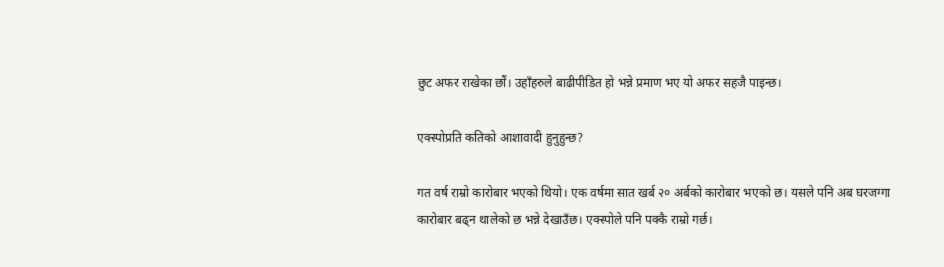छुट अफर राखेका छौं। उहाँहरुले बाढीपीडित हो भन्ने प्रमाण भए यो अफर सहजै पाइन्छ।

एक्स्पोप्रति कतिको आशावादी हुनुहुन्छ?

गत वर्ष राम्रो कारोबार भएको थियो। एक वर्षमा सात खर्ब २० अर्बको कारोबार भएको छ। यसले पनि अब घरजग्गा कारोबार बढ्न थालेको छ भन्ने देखाउँछ। एक्स्पोले पनि पक्कै राम्रो गर्छ।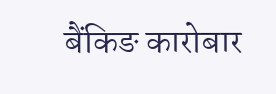बैंकिङ कारोबार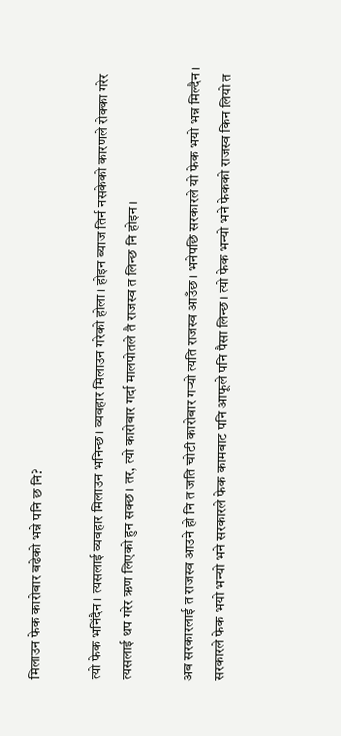मिलाउन फेक कारोबार बढेको भन्ने पनि छ नि?

त्यो फेक भनिंदैन। त्यसलाई व्यवहार मिलाउन भनिन्छ। व्यवहार मिलाउन गरेको होला। होइन ब्याज तिर्न नसकेको कारणले रोक्का गरेर त्यसलाई थप गरेर ऋण लिएको हुन सक्छ। तर, त्यो कारोबार गर्दा मालपोतले तै राजस्व त लिन्छ नि होइन।

अब सरकारलाई त राजस्व आउने हो नि त जति चोटी कारोबार गर्‍यो त्यति राजस्व आउँछ। भनेपछि सरकारले यो फेक भयो भन्न मिल्दैन। सरकारले फेक भयो भन्यो भने सरकारले फेक कामबाट पनि आफूले पनि पैसा लिन्छ। त्यो फेक भन्यो भने फेकको राजस्व किन लियो त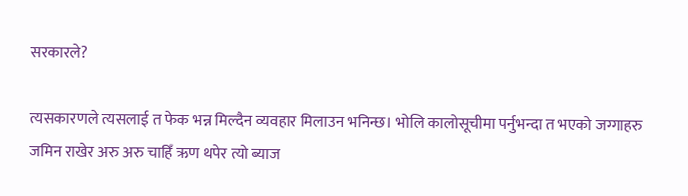सरकारले?

त्यसकारणले त्यसलाई त फेक भन्न मिल्दैन व्यवहार मिलाउन भनिन्छ। भोलि कालोसूचीमा पर्नुभन्दा त भएको जग्गाहरु जमिन राखेर अरु अरु चाहिँ ऋण थपेर त्यो ब्याज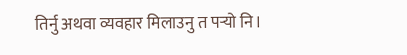तिर्नु अथवा व्यवहार मिलाउनु त पर्‍यो नि।